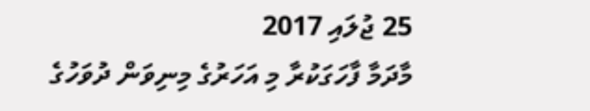25 ޖުލައި 2017
މާދަމާ ފާހަގަކުރާ މި އަހަރުގެ މިނިވަން ދުވަހުގެ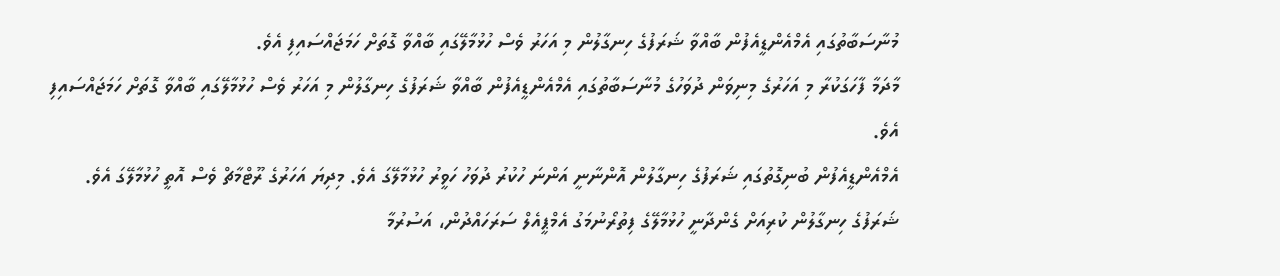މުނާސަބާތުގައި އެމްއެންޑީއެފުން ބާއްވާ ޝަރަފުގެ ހިނގާލުން މި އަހަރު ވެސް ހުޅުމާލޭގައި ބާއްވާ ގޮތަށް ހަމަޖައްސައިފި އެވެ.
މާދަމާ ފާހަގަކުރާ މި އަހަރުގެ މިނިވަން ދުވަހުގެ މުނާސަބާތުގައި އެމްއެންޑީއެފުން ބާއްވާ ޝަރަފުގެ ހިނގާލުން މި އަހަރު ވެސް ހުޅުމާލޭގައި ބާއްވާ ގޮތަށް ހަމަޖައްސައިފި އެވެ.
އެމްއެންޑީއެފުން ބުނިގޮތުގައި ޝަރަފުގެ ހިނގާލުން އޮންނާނީ އަންނަ ހުކުރު ދުވަހު ހަވީރު ހުޅުމާލޭގަ އެވެ. މިދިޔަ އަހަރުގެ ރޫޓްމާޗް ވެސް އޮތީ ހުޅުމާލޭގަ އެވެ.
ޝަރަފުގެ ހިނގާލުން ކުރިއަށް ގެންދާނީ ހުޅުމާލޭގެ ފިތުރޯނުމަގު އެމްޕީއެލް ސަރަހައްދުން، އަސުރުމާ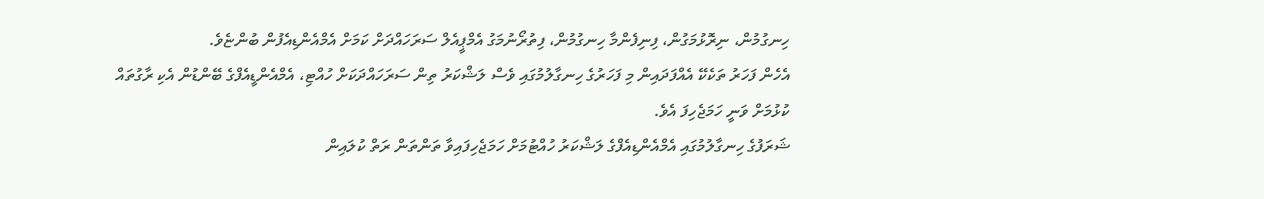ހިނގުމުން، ނިރޮޅުމަގުން، ފިނިފެންމާ ހިނގުމުން، ފިތުރޯނުމަގު އެމްޕީއެލް ސަރަހައްދަށް ކަމަށް އެމްއެންޑިއެފުން ބުންޏެވެ.
އެހެން ފަހަރު ތަކެކޭ އެއްފަދައިން މި ފަހަރުގެ ހިނގާލުމުގައި ވެސް ލަޝްކަރު ތިން ސަރަހައްދަކަށް ހުއްޓި، އެމްއެންޑީއެފްގެ ބޭންޑުން އެކި ރާގުތައް ކުޅުމަށް ވަނީ ހަމަޖެހިފަ އެވެ.
ޝަރަފުގެ ހިނގާލުމުގައި އެމްއެންޑިއެފްގެ ލަޝްކަރު ހުއްޓުމަށް ހަމަޖެހިފައިވާ ތަންތަން ރަތް ކުލައިން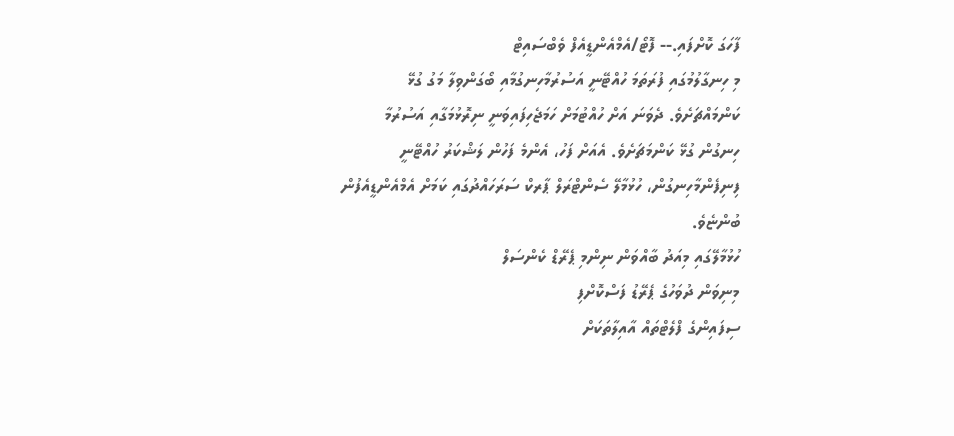ފާހަގަ ކޮށްފައި.-- ފޮޓޯ/އެމްއެންޑީއެފް ވެބްސައިޓް
މި ހިނގާލުމުގައި ފުރަތަމަ ހުއްޓޭނީ އަސުރުމާހިނގުމާއި ބޯގަންވިލާ މަގު ގުޅޭ ކަންމައްޗަށެވެ. ދެވަނަ އަށް ހުއްޓުމަށް ހަމަޖެހިފައިވަނީ ނިރޮޅުމަގާއި އަސުރުމާ ހިނގުން ގުޅޭ ކަންމަޗަށެވެ. އެއަށް ފަހު، އެންމެ ފަހުން ލަޝްކަރު ހުއްޓޭނީ ފިނިފެންމާހިނގުން، ހުޅުމާލޭ ސެންޓްރަލް ޕާރކް ސަރަހައްދުގައި ކަމަށް އެމްއެންޑީއެފުން ބުންޏެވެ.
ހުޅުމާލޭގައި މިއަދު ބާއްވަން ނިންމި ޕެރޭޑް ކެންސަލް
މިނިވަން ދުވަހުގެ ޕެރޭޑު ފަސްކޮށްފި
ސިފައިންގެ ފްލެޓްތައް އާއިލާތަކަށް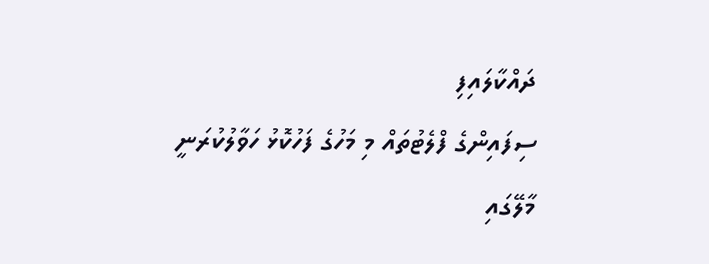ދައްކާލައިފި
ސިފައިންގެ ފްލެޓުތައް މި މަހުގެ ފަހުކޮޅު ހަވާލުކުރަނީ
މާލޭގައި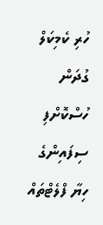ހުރި ކެމިކަލް ގުދަން ހުސްކޮށްފި
ސިފައިންގެ ހިޔާ ފްލެޓްތައް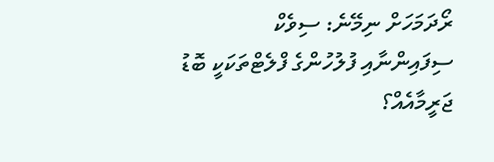ރޯދަމަހަށް ނިމޭނެ: ސިވެކް
ސިފައިންނާއި ފުލުހުންގެ ފްލެޓްތަކަކީ ބޮޑު ޖަރީމާއެއް؟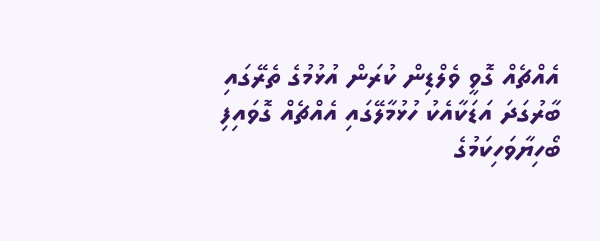އެއްޗެއް ގޮވީ ވެލްޑިން ކުރަން އުޅުމުގެ ތެރޭގައި
ބާރުގަދަ އަޑަކާއެކު ހުޅުމާލޭގައި އެއްޗެއް ގޮވައިފި
ބޯހިޔާވަހިކަމުގެ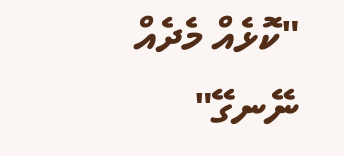"ކޮޅެއް މެދެއް ނޭނގޭ"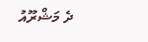ދެ މަޝްރޫއު